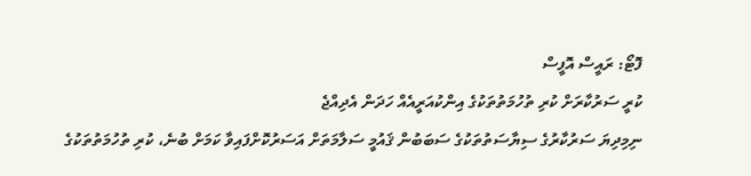ފޮޓޯ: ރައީސް އޮފީސް
ކުރީ ސަރުކާރަށް ކުރި ތުހުމަތުތަކުގެ އިންކުއަރީއެއް ހަދަން އެދިއްޖެ
ނިމިދިޔަ ސަރުކާރުގެ ސިޔާސަތުތަކުގެ ސަބަބުން ޤައުމީ ސަލާމަތަށް އަސަރުކޮށްފައިވާ ކަމަށް ބުނެ، ކުރި ތުހުމަތުތަކުގެ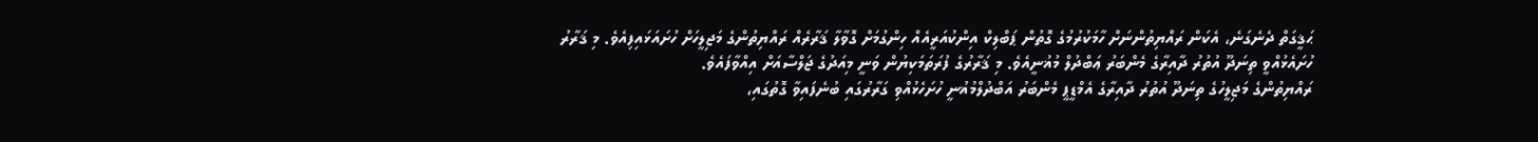ޙަޤީގަތް ދެނެގަނެ، އެކަން ރައްޔިތުންނަށް ހާމަކުރުމުގެ ގޮތުން ޕަބްލިކް އިންކުއަރީއެއް ހިންގުމަށް ގޮވާލާ ޤަރާރެއް ރައްޔިތުންގެ މަޖިލީހަށް ހުށައަޅައިފިއެވެ. މި ޤަރާރު ހުށައެޅުއްވީ ތިނަދޫ އުތުރު ދާއިރާގެ މެންބަރު ޢަބްދުލް މުޣުނީއެވެ. މި ޤަރާރުގެ ފުރަތަމަކިޔުން ވަނީ މިއަދުގެ ޖަލްސާއަށް އިއްވާފައެވެ.
ރައްޔިތުންގެ މަޖިލީހުގެ ތިނަދޫ އުތުރު ދާއިރާގެ އެމްޑީޕީ މެންބަރު އަބްދުލްމުޣުނީ ހުށަހެޅުއްވި ގަރާރުގައި ބުނެފައިވާ ގޮތުގައި،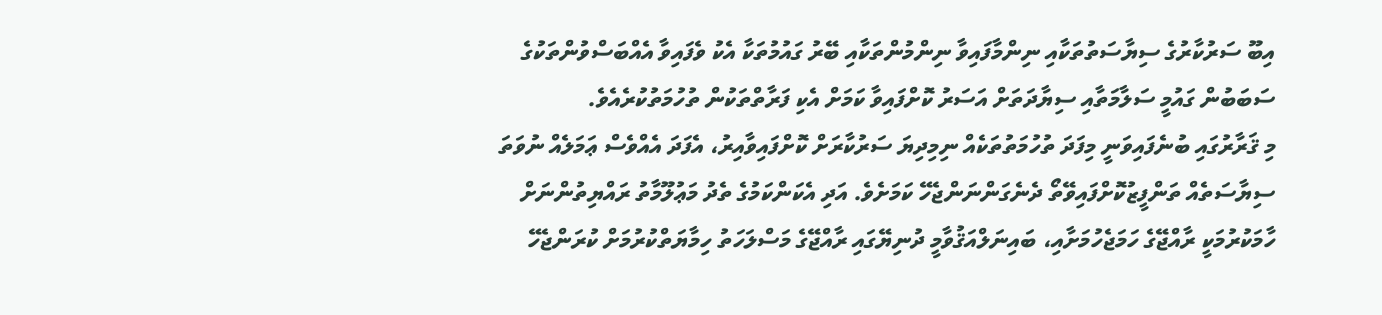އިބޫ ސަރުކާރުގެ ސިޔާސަތުތަކާއި ނިންމާފައިވާ ނިންމުންތަކާއި ބޭރު ގައުމުތަކާ އެކު ވެފައިވާ އެއްބަސްވުންތަކުގެ ސަބަބުން ގައުމީ ސަލާމަތާއި ސިޔާދަތަށް އަސަރު ކޮށްފައިވާ ކަމަށް އެކި ފަރާތްތަކުން ތުހުމަތުކުރެއެވެ.
މި ޤަރާރުގައި ބުނެފައިވަނީ މިފަދަ ތުހުމަތުތަކެއް ނިމިދިޔަ ސަރުކާރަށް ކޮށްފައިވާއިރު، އެފަދަ އެއްވެސް ޢަމަލެއް ނުވަތަ ސިޔާސަތެއް ތަންފީޒުކޮށްފައިވޭތޯ ދެނެގަންނަންޖެހޭ ކަމަށެވެ. އަދި އެކަންކަމުގެ ތެދު މަޢުލޫމާތު ރައްޔިތުންނަށް ހާމަކުރުމަކީ ރާއްޖޭގެ ހަމަޖެހުމަށާއި، ބައިނަލްއަޤުވާމީ ދުނިޔޭގައި ރާއްޖޭގެ މަސްލަހަތު ހިމާޔަތްކުރުމަށް ކުރަންޖެހޭ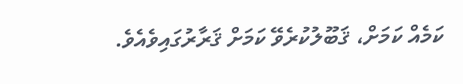ކަމެއް ކަމަށް، ޤަބޫލުކުރެވޭ ކަމަށް ޤަރާރުގައިވެއެވެ.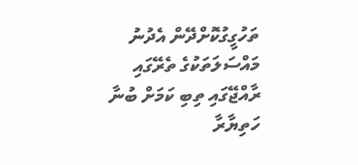ތަހުގީގުކޮށްދޭން އެދުނު މައްސަލަތަކުގެ ތެރޭގައި ރާއްޖޭގައި ތިބި ކަމަށް ބުނާ ހަތިޔާރާ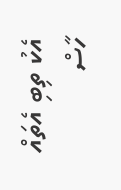އެކު ތިބި އެތައް ހާސް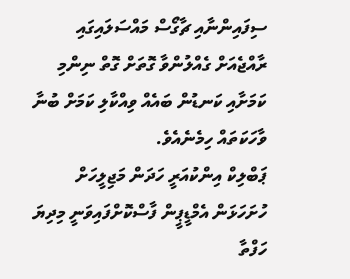ސިފައިންނާއި ޗާގޯސް މައްސަލައިގައި ރާއްޖެއަށް ގެއްލުންވާ ގޮތަށް ގޮތް ނިންމި ކަމަށާއި ކަނޑުން ބައެއް ވިއްކާލި ކަމަށް ބުނާ ވާހަކަތައް ހިމެނެއެވެ.
ޕަބްލިކް އިންކުއަރީ ހަދަން މަޖިލީހަށް ހުށަހަޅަން އެމްޑީޕީން ފާސްކޮށްފައިވަނީ މިދިޔަ ހަފްތާ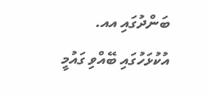ބަންދުގައި އއ. އުކުޅަހުގައި ބޭއްވި ގައުމީ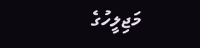މަޖިލީހުގެ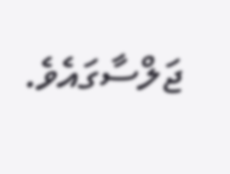ޖަލްސާގައެވެ.